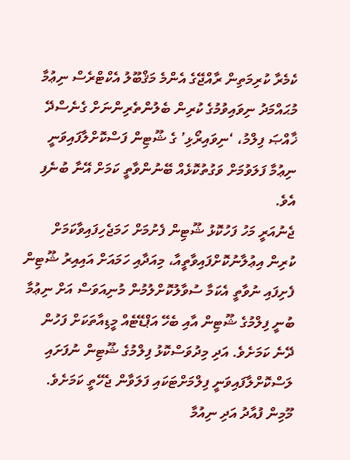ކެމެރާ ކުރިމަތިން ރާއްޖޭގެ އެންމެ މަޤްބޫލު އެކްޓްރެސް ނިޢުމާ މުޙައްމަދު ނިވައިވުމުގެ ކުރިން ބެލުންތެރިންނަށް ގެނެސްދޭ ޚާއްޞަ ފިލްމު، ‘ނިވައިރޯޅި’ ގެ ޝޫޓިން ފަސްކޮށްލާފައިވަނީ ނިޢުމާ ފަލަވުމަށް ވަގުތުކޮޅެއް ބޭނުންވާތީ ކަމަށް އޭނާ ބުނެފި އެވެ.
ޖެނުއަރީ މަހު ފަހުކޮޅު ޝޫޓިން ފެށުމަށް ހަމަޖެހިފައިވާކަމަށް ކުރިން އިޢުލާނުކޮށްފައިވާތީއާ، މިއަދާއި ހަމައަށް އައިއިރު ޝޫޓިން ފެށިފައި ނުވާތީ އެކަމާ ސުވާލުކޮށްލުމުން މުނިއަވަސް އަށް ނިޢުމާ ބުނީ ފިލްމުގެ ޝޫޓިން އާއި ބެހޭ އަޕްޑޭޓެއް މީޑިއާތަކަށް ފަހުން ދޭނެ ކަމަށެވެ. އަދި މިދުވަސްކޮޅު ފިލްމުގެ ޝޫޓިން ނުފަށައި ލަސްކޮށްލާފައިވަނީ ފިލްމަށްޓަކައި ފަލަވާން ޖެހޭތީ ކަމަށެވެ.
މޫމިން ފުއާދު އަދި ނިއުމާ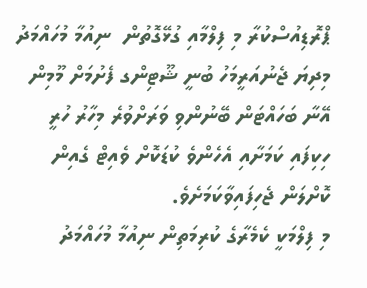ޕްރޮޑިއުސްކުރާ މި ފިލްމާއި ގުޅޭގޮތުން  ނިއުމާ މުހައްމަދު މިދިޔަ ޖެނުއަރީމަހު ބުނީ ޝޫޓިންގ ފެށުމަށް މޫމިން އޭނާ ބަހައްޓަން ބޭނުންވި ވަރަށްވުރެ މިހާރު ހުރީ ހިކިފައި ކަމަށާއި އެހެންވެ ކުޑަކޮށް ވެއިޓް ގެއިން ކޮށްލަން ޖެހިފައިވާކަމަށެވެ.
މި ފިލްމަކީ ކެމެރާގެ ކުރިމަތިން ނިއުމާ މުހައްމަދު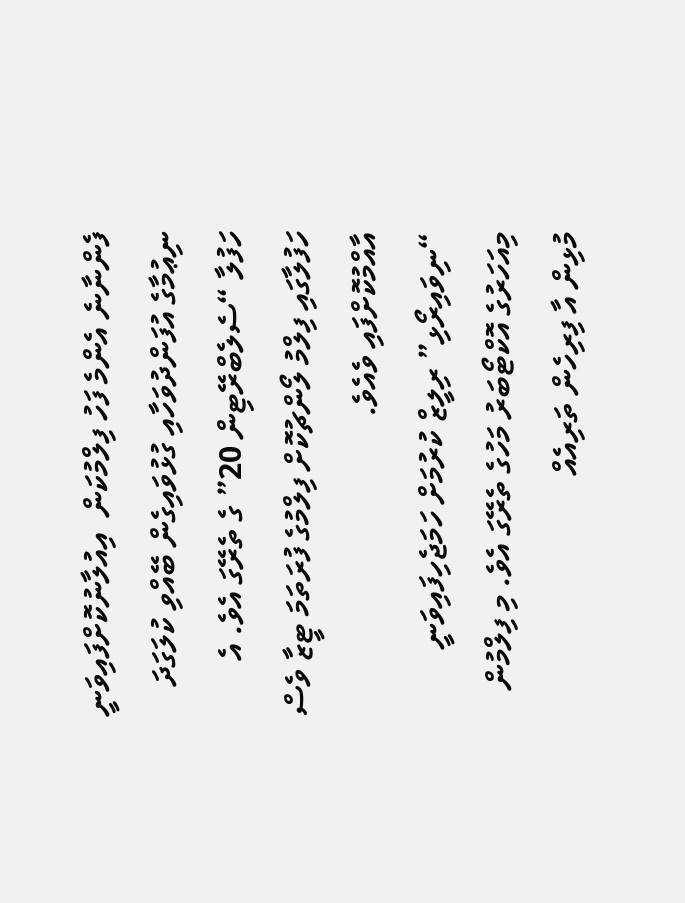ފެންނާނެ އެންމެ ފަހު ފިލްމުކަން  އިއުލާނުކޮށްފައިވަނީ ނިޢުމާގެ އުފަންދުވަހާއި ގުޅުވައިގެން ބޭއްވި ކުލަގަދަ ހަފުލާ “ސެލެބްރޭޓިން 20” ގެ ތެރޭގަ އެވެ. އެ ހަފުލާގައި ފިލްމު ލޯންޗުކޮށް ފިލްމުގެ ފުރަތަމަ ޓީޒާ ވެސް އާއްމުކޮށްފައި ވެއެވެ.
“ނިވައިރޯޅި” ރިލީޒް ކުރުމަށް ހަމަޖެހިފައިވަނީ މިއަހަރުގެ އޮކްޓޯބަރު މަހުގެ ތެރޭގަ އެވެ. މި ފިލްމުން މުޅިން އާ ފިރިހެން ތަރިއެއް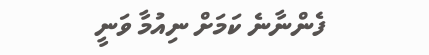ފެންނާނެ ކަމަށް ނިއުމާ ވަނީ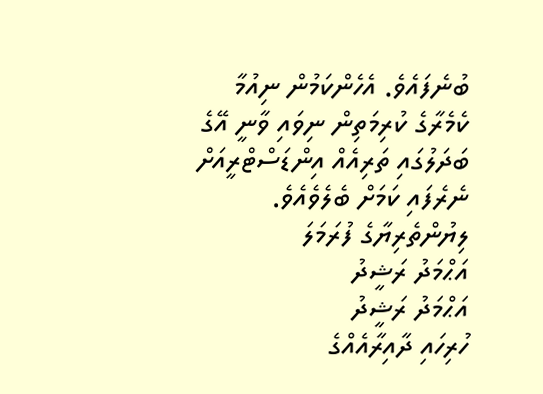ބުނެފައެވެ. އެހެންކަމުން ނިއުމާ ކެމެރާގެ ކުރިމަތިން ނިވައި ވާނީ އޭގެ ބަދަލުގައި ތަރިއެއް އިންޑަސްޓްރީއަށް ނެރެފައި ކަމަށް ބެލެވެއެވެ.
ލިޔުންތެރިޔާގެ ފުރަމަލަ
އަޙްމަދު ރަޝީދު
އަޙްމަދު ރަޝީދު
ހުރިހައި ދާއިރާއެއްގެ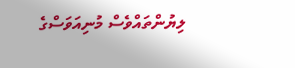ލިޔުންތައްވެސް މުނިއަވަސްގެ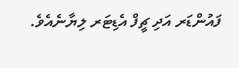ފައުންޑަރ އަދި ޗީފް އެޑިޓަރ ލިޔާނެއެވެ.